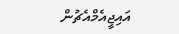އައިޖީއެމްއެޗުން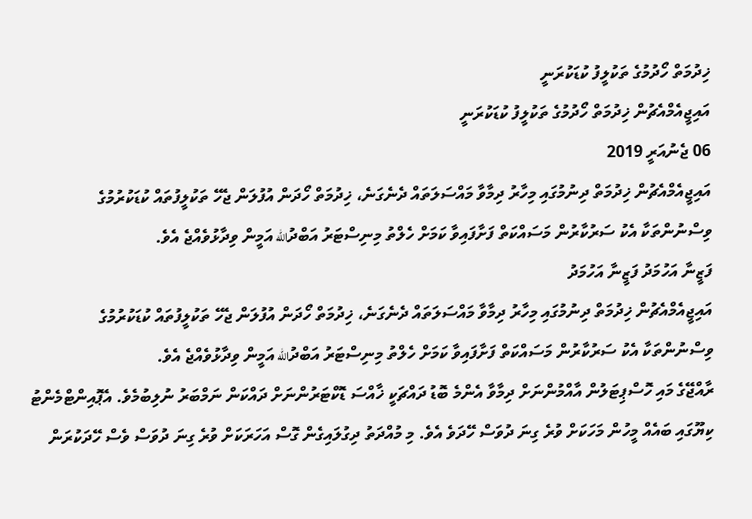ޚިދުމަތް ހޯދުމުގެ ތަކުލީފު ކުޑަކުރަނީ
އައިޖީއެމްއެޗުން ޚިދުމަތް ހޯދުމުގެ ތަކުލީފު ކުޑަކުރަނީ
06 ޖެނުއަރީ 2019
އައިޖީއެމްއެޗުން ޚިދުމަތް ދިނުމުގައި މިހާރު ދިމާވާ މައްސަލަތައް ދެނެގަނެ، ޚިދުމަތް ހޯދަން އުފުލަން ޖެހޭ ތަކުލީފުތައް ކުޑަކުރުމުގެ ވިސްނުންތަކާ އެކު ސަރުކާރުން މަސައްކަތް ފަށާފައިވާ ކަމަށް ހެލްތު މިނިސްޓަރު އަބްދުالله އަމީން ވިދާޅުވެއްޖެ އެވެ.
ފަޒީނާ އަހުމަދު ފަޒީނާ އަހުމަދު
އައިޖީއެމްއެޗުން ޚިދުމަތް ދިނުމުގައި މިހާރު ދިމާވާ މައްސަލަތައް ދެނެގަނެ، ޚިދުމަތް ހޯދަން އުފުލަން ޖެހޭ ތަކުލީފުތައް ކުޑަކުރުމުގެ ވިސްނުންތަކާ އެކު ސަރުކާރުން މަސައްކަތް ފަށާފައިވާ ކަމަށް ހެލްތު މިނިސްޓަރު އަބްދުالله އަމީން ވިދާޅުވެއްޖެ އެވެ.
ރާއްޖޭގެ މައި ހޮސްޕިޓަލުން އާއްމުންނަށް ދިމާވާ އެންމެ ބޮޑު ދައްޗަކީ ޚާއްސަ ޑޮކްޓަރުންނަށް ދައްކަން ނަމްބަރު ނުލިބުމެވެ. އެޕޮއިންޓްމެންޓު ކިޔޫގައި ބައެއް މީހުން މަހަކަށް ވުރެ ގިނަ ދުވަސް ހޭދަވެ އެވެ. މި މުއްދަތު ދިގުލައިގެން ގޮސް އަހަރަކަށް ވުރެ ގިނަ ދުވަސް ވެސް ހޭދަކުރަން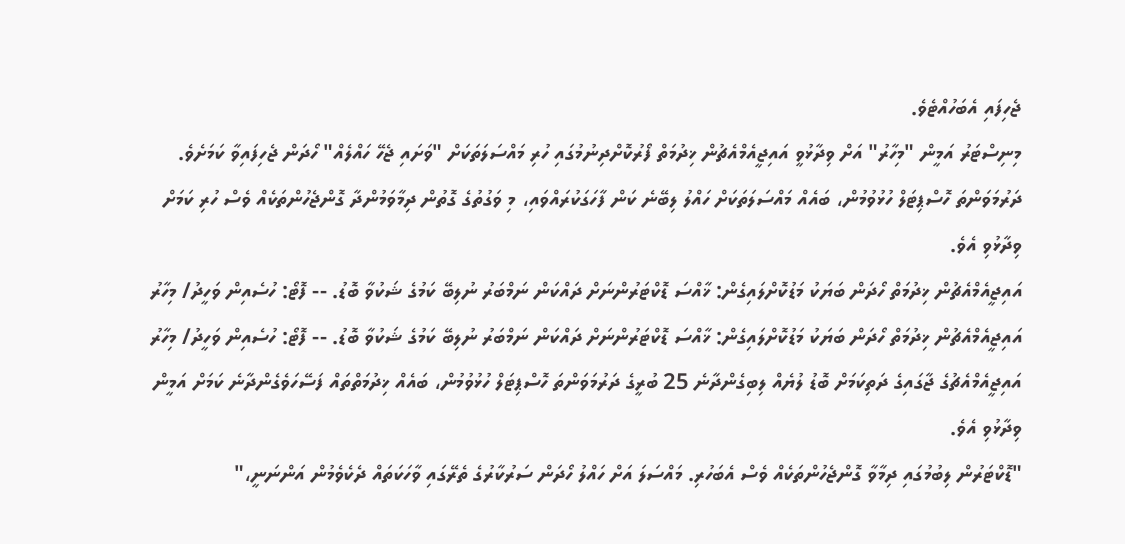ޖެހިފައި އެބަހުއްޓެވެ.
މިނިސްޓަރު އަމީން "މިހާރު" އަށް ވިދާޅުވީ އައިޖީއެމްއެޗުން ޚިދުމަތް ފޯރުކޮށްދިނުމުގައި ހުރި މައްސަލަތަކަށް "ވަށައި ޖެހޭ ހައްލެއް" ހޯދަން ޖެހިފައިވާ ކަމަށެވެ. ދަރުމަވަންތަ ހޮސްޕިޓަލް ހުޅުވުމުން، ބައެއް މައްސަލަތަކަށް ހައްލު ލިބޭނެ ކަން ފާހަގަކުރައްވައި، މި ވަގުތުގެ ގޮތުން ދިމާވަމުންދާ ގޮންޖެހުންތަކެއް ވެސް ހުރި ކަމަށް ވިދާޅުވި އެވެ.
އައިޖީއެމްއެޗުން ޚިދުމަތް ހޯދަން ބަޔަކު މަޑުކޮށްލައިގެން: ޚާއްސަ ޑޮކްޓަރުންނަށް ދައްކަން ނަމްބަރު ނުލިބޭ ކަމުގެ ޝަކުވާ ބޮޑު. -- ފޮޓޯ: ހުސެއިން ވަހީދު/ މިހާރު
އައިޖީއެމްއެޗުން ޚިދުމަތް ހޯދަން ބަޔަކު މަޑުކޮށްލައިގެން: ޚާއްސަ ޑޮކްޓަރުންނަށް ދައްކަން ނަމްބަރު ނުލިބޭ ކަމުގެ ޝަކުވާ ބޮޑު. -- ފޮޓޯ: ހުސެއިން ވަހީދު/ މިހާރު
އައިޖީއެމްއެޗުގެ ޖާގައިގެ ދަތިކަމަށް ބޮޑު ލުޔެއް ލިބިގެންދާނެ 25 ބުރީގެ ދަރުމަވަންތަ ހޮސްޕިޓަލް ހުޅުވުމުން، ބައެއް ޚިދުމަތްތައް ފަސޭހަވެގެންދާނެ ކަމަށް އަމީން ވިދާޅުވި އެވެ.
"ޑޮކްޓަރުން ލިބުމުގައި ދިމާވާ ގޮންޖެހުންތަކެއް ވެސް އެބަހުރި. މައްސަލަ އަށް ހައްލު ހޯދަން ސަރުކާރުގެ ތެރޭގައި ވާހަކަތައް ދެކެވެމުން އަންނަނީ،"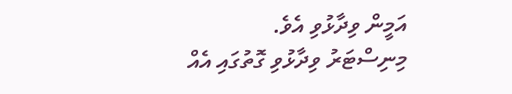އަމީން ވިދާޅުވި އެވެ.
މިނިސްޓަރު ވިދާޅުވި ގޮތުގައި އެއް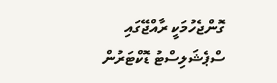ގޮންޖެހުމަކީ ރާއްޖޭގައި ސްޕެޝަލިސްޓު ޑޮކްޓަރުން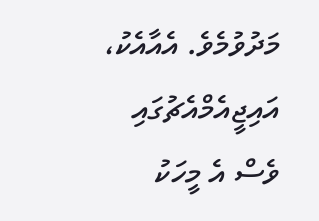މަދުވުމެވެ. އެއާއެކު، އައިޖީއެމްއެޗުގައި ވެސް އެ މީހަކު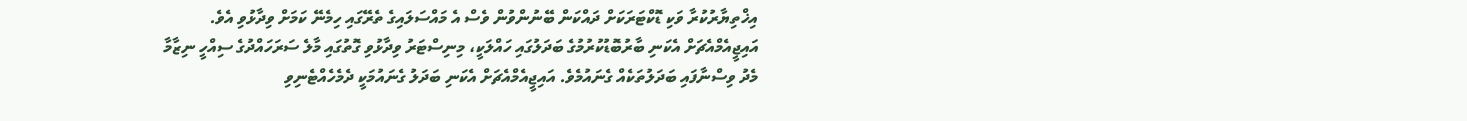އިޚްތިޔާރުކުރާ ވަކި ޑޮކްޓަރަކަށް ދައްކަން ބޭނުންވުން ވެސް އެ މައްސަލައިގެ ތެރޭގައި ހިމެނޭ ކަމަށް ވިދާޅުވި އެވެ.
އައިޖީއެމްއެޗަށް އެކަނި ބާރުބޮޑުކުރުމުގެ ބަދަލުގައި ހައްލަކީ، މިނިސްޓަރު ވިދާޅުވި ގޮތުގައި މާލެ ސަރަހައްދުގެ ސިއްހީ ނިޒާމާ މެދު ވިސްނާފައި ބަދަލުތަކެއް ގެނައުމެވެ. އައިޖީއެމްއެޗަށް އެކަނި ބަދަލު ގެނައުމަކީ ދެމެހެއްޓެނިވި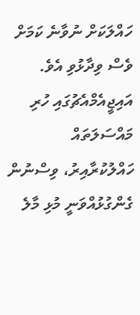ހައްލަކަށް ނުވާނެ ކަމަށް ވެސް ވިދާޅުވި އެވެ.
އައިޖީއެމްއެޗުގައި ހުރި މައްސަލަތައް ހައްލުކުރާއިރު، ވިސްނުން ގެންގުޅުއްވަނީ މުޅި މާލެ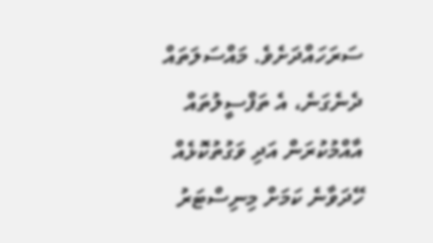ސަރަހައްދަށެވެ. މައްސަލަތައް ދެނެގަނެ، އެ ތަފްސީލުތައް އާއްމުކުރަން އަދި ވަގުތުކޮޅެއް ހޭދަވާނެ ކަމަށް މިނިސްޓަރު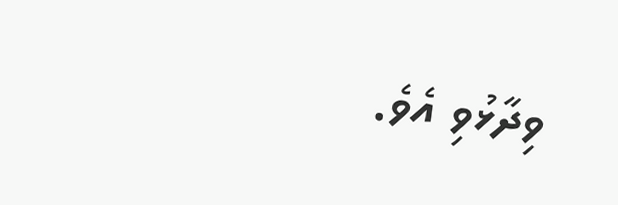ވިދާޅުވި އެވެ.